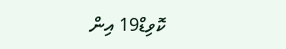ކޮވިޑް19 އިން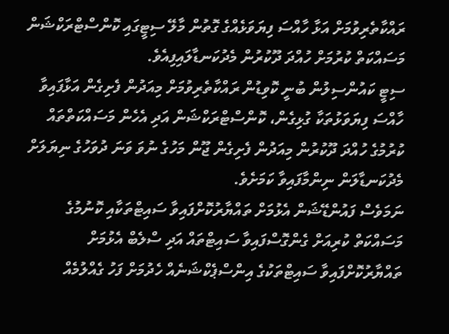ރައްކާތެރިވުމަށް އަޅާ ހާއްސަ ފިޔަވަޅެއްގެ ގޮތުން މާލޭ ސިޓީގައި ކޮންސްޓްރަކްޝަން މަސައްކަތް ކުރުމަށް ހުއްދަ ދޫކުރުން މެދުކަނޑާލައިފިއެވެ.
ސިޓީ ކައުންސިލުން ބުނީ ކޮވިޑުން ރައްކާތެރިވުމަށް މިއަދުން ފެށިގެން އަޅާފައިވާ ހާއްސަ ފިޔަވަޅުތަކާ ގުޅިގެން، ކޮންސްޓްރަކްޝަން އަދި އެހެން މަސައްކަތްތައް ކުރުމުގެ ހުއްދަ ދޫކުރުން މިއަދުން ފެށިގެން ޖޫން މަހުގެ ނުވަ ވަނަ ދުވަހުގެ ނިޔަލަށް މެދުކަނޑާލަން ނިންމާފައިވާ ކަމަށެވެ.
ނަމަވެސް ފައުންޑޭޝަން އެޅުމަށް ތައްޔާރުކޮށްފައިވާ ސައިޓްތަކާއި ކޮނުމުގެ މަސައްކަތް ކުރިއަށް ގެންގޮސްފައިވާ ސައިޓްތައް އަދި ސްލެބް އެޅުމަށް ތައްޔާރުކޮށްފައިވާ ސައިޓްތަކުގެ އިންސްޕެކްޝަނެއް ހެދުމަށް ފަހު ގެއްލުމެއް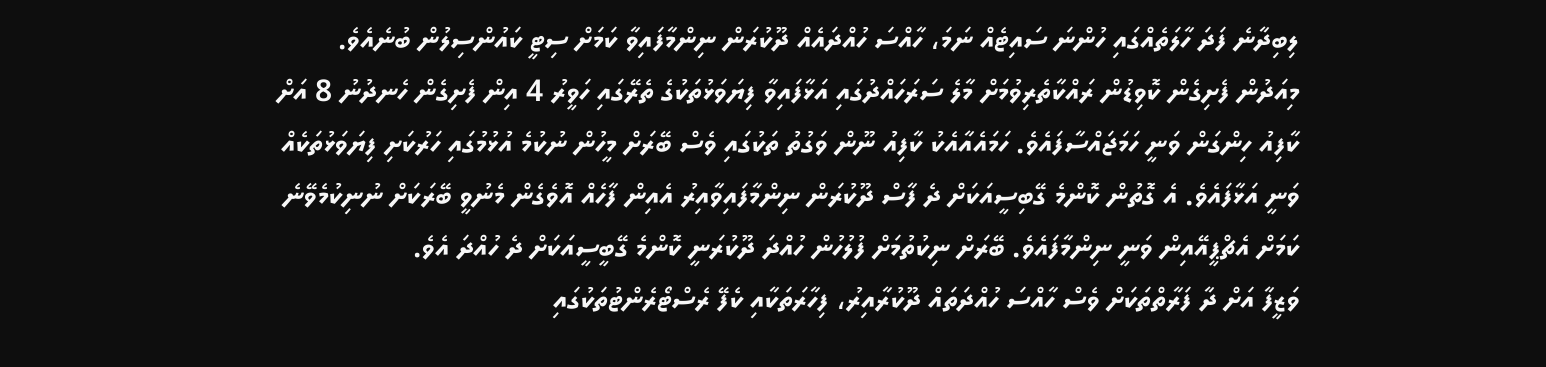ލިބިދާނެ ފަދަ ހާލަތެއްގައި ހުންނަ ސައިޓެއް ނަމަ، ހާއްސަ ހުއްދައެއް ދޫކުރަން ނިންމާފައިވާ ކަމަށް ސިޓީ ކައުންސިލުން ބުނެއެވެ.
މިއަދުން ފެށިގެން ކޮވިޑުން ރައްކާތެރިވުމަށް މާލެ ސަރަހައްދުގައި އަޅާފައިވާ ފިޔަވަޅުތަކުގެ ތެރޭގައި ހަވީރު 4 އިން ފެށިގެން ހެނދުނު 8 އަށް ކާފިއު ހިންގަން ވަނީ ހަމަޖައްސާފައެވެ. ހަމައެއާއެކު ކާފިއު ނޫން ވަގުތު ތަކުގައި ވެސް ބޭރަށް މީހުން ނުކުމެ އުޅުމުގައި ހަރުކަށި ފިޔަވަޅުތަކެއް ވަނީ އަޅާފައެވެ. އެ ގޮތުން ކޮންމެ ގޭބިސީއަކަށް ދެ ފާސް ދޫކުރަން ނިންމާފައިވާއިރު އެއިން ފާހެއް އޮވެގެން މެނުވީ ބޭރަކަށް ނުނިކުމެވޭނެ ކަމަށް އެޗްޕީއޭއިން ވަނީ ނިންމާފައެވެ. ބޭރަށް ނިކުތުމަށް ފުލުހުން ހުއްދަ ދޫކުރަނީ ކޮންމެ ގޭބީސީއަކަށް ދެ ހުއްދަ އެވެ.
ވަޒީފާ އަށް ދާ ފަރާތްތަކަށް ވެސް ހާއްސަ ހުއްދަތައް ދޫކުރާއިރު، ފިހާރަތަކާއި ކެފޭ ރެސްޓޯރެންޓުތަކުގައި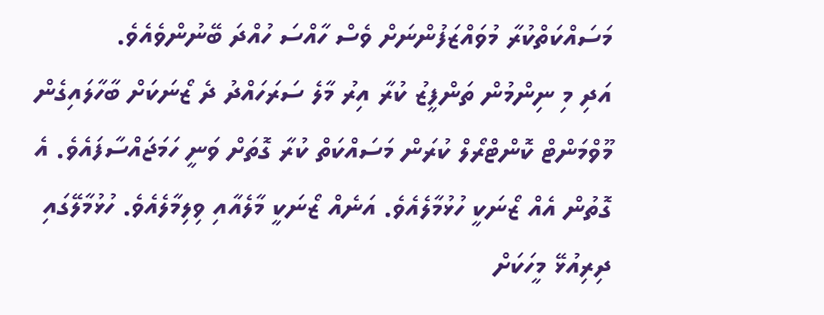މަސައްކަތްކުރާ މުވައްޒަފުންނަށް ވެސް ހާއްސަ ހުއްދަ ބޭނުންވެއެވެ.
އަދި މި ނިންމުން ތަންފީޒު ކުރާ އިރު މާލެ ސަރަހައްދު ދެ ޒޯނަކަށް ބާހާލައިގެން މޫވްމަންޓް ކޮންޓްރޯލް ކުރަން މަސައްކަތް ކުރާ ގޮތަށް ވަނީ ހަމަޖައްސާފައެވެ. އެ ގޮތުން އެއް ޒޯނަކީ ހުޅުމާލެއެވެ. އަނެއް ޒޯނަކީ މާލެއާއި ވިލިމާލެއެވެ. ހުޅުމާލޭގައި ދިރިއުޅޭ މީހަކަށް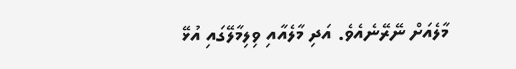މާލެއަށް ނޭރޭނެއެވެ. އަދި މާލެއާއި ވިލިމާލޭގައި އުޅޭ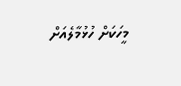މީހަކަށް ހުޅުމާލެއަށް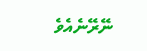ނޭރޭނެއެވެ